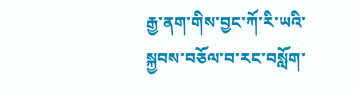རྒྱ་ནག་གིས་བྱང་ཀོ་རི་ཡའི་སྐྱབས་བཅོལ་བ་རང་བསློག་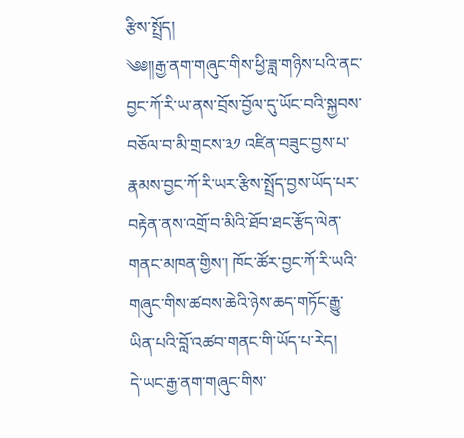རྩིས་སྤྲོད།
༄༅༎རྒྱ་ནག་གཞུང་གིས་ཕྱི་ཟླ་གཉིས་པའི་ནང་བྱང་ཀོ་རི་ཡ་ནས་བྲོས་བྱོལ་དུ་ཡོང་བའི་སྐྱབས་བཅོལ་བ་མི་གྲངས་༣༡ འཛིན་བཟུང་བྱས་པ་རྣམས་བྱང་ཀོ་རི་ཡར་རྩིས་སྤྲོད་བྱས་ཡོད་པར་བརྟེན་ནས་འགྲོ་བ་མིའི་ཐོབ་ཐང་རྩོད་ལེན་གནང་མཁན་གྱིས་། ཁོང་ཚོར་བྱང་ཀོ་རི་ཡའི་གཞུང་གིས་ཚབས་ཆེའི་ཉེས་ཆད་གཏོང་རྒྱུ་ཡིན་པའི་བློ་འཚབ་གནང་གི་ཡོད་པ་རེད།
དེ་ཡང་རྒྱ་ནག་གཞུང་གིས་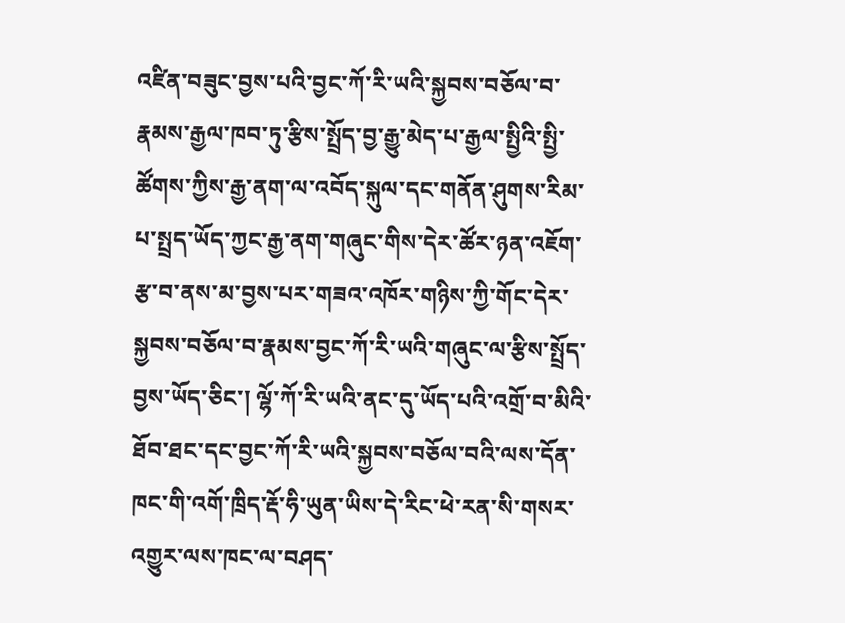འཛིན་བཟུང་བྱས་པའི་བྱང་ཀོ་རི་ཡའི་སྐྱབས་བཅོལ་བ་རྣམས་རྒྱལ་ཁབ་ཏུ་རྩིས་སྤྲོད་བྱ་རྒྱུ་མེད་པ་རྒྱལ་སྤྱིའི་སྤྱི་ཚོགས་ཀྱིས་རྒྱ་ནག་ལ་འབོད་སྐུལ་དང་གནོན་ཤུགས་རིམ་པ་སྤྲད་ཡོད་ཀྱང་རྒྱ་ནག་གཞུང་གིས་དེར་ཚོར་ཉན་འཇོག་རྩ་བ་ནས་མ་བྱས་པར་གཟའ་འཁོར་གཉིས་ཀྱི་གོང་དེར་སྐྱབས་བཅོལ་བ་རྣམས་བྱང་ཀོ་རི་ཡའི་གཞུང་ལ་རྩིས་སྤྲོད་བྱས་ཡོད་ཅིང་། ལྷོ་ཀོ་རི་ཡའི་ནང་དུ་ཡོད་པའི་འགྲོ་བ་མིའི་ཐོབ་ཐང་དང་བྱང་ཀོ་རི་ཡའི་སྐྱབས་བཅོལ་བའི་ལས་དོན་ཁང་གི་འགོ་ཁྲིད་རྡོ་ཧི་ཡུན་ཡིས་དེ་རིང་ཕེ་རན་སི་གསར་འགྱུར་ལས་ཁང་ལ་བཤད་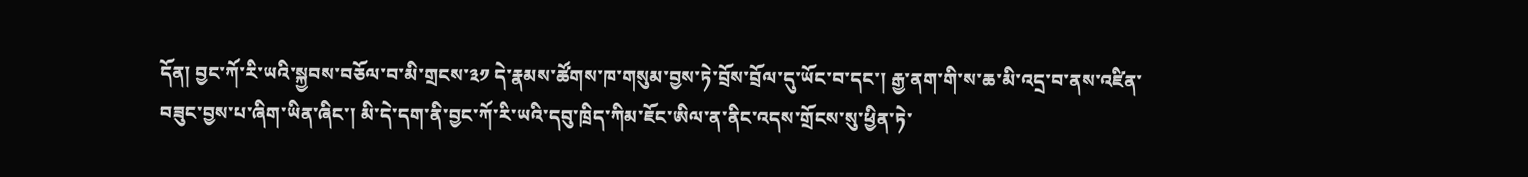དོན། བྱང་ཀོ་རི་ཡའི་སྐྱབས་བཅོལ་བ་མི་གྲངས་༣༡ དེ་རྣམས་ཚོགས་ཁ་གསུམ་བྱས་ཏེ་བྲོས་བྲོལ་དུ་ཡོང་བ་དང་། རྒྱ་ནག་གི་ས་ཆ་མི་འདྲ་བ་ནས་འཛིན་བཟུང་བྱས་པ་ཞིག་ཡིན་ཞིང་། མི་དེ་དག་ནི་བྱང་ཀོ་རི་ཡའི་དབུ་ཁྲིད་ཀིམ་ཇོང་ཨིལ་ན་ནིང་འདས་གྲོངས་སུ་ཕྱིན་ཏེ་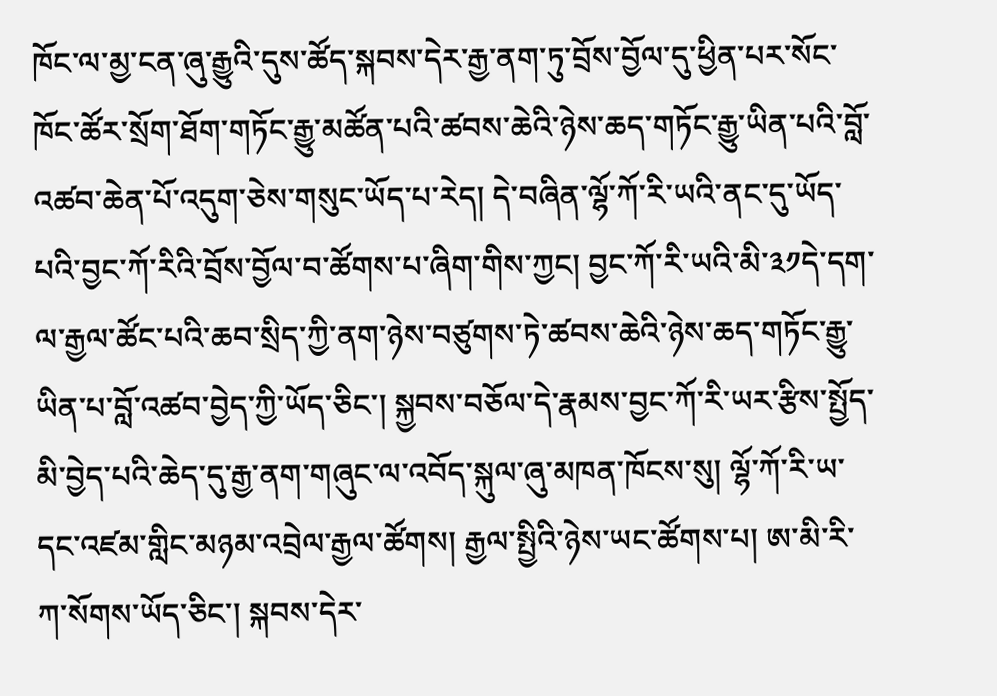ཁོང་ལ་མྱ་ངན་ཞུ་རྒྱུའི་དུས་ཚོད་སྐབས་དེར་རྒྱ་ནག་ཏུ་བྲོས་བྱོལ་དུ་ཕྱིན་པར་སོང་ཁོང་ཚོར་སྲོག་ཐོག་གཏོང་རྒྱུ་མཚོན་པའི་ཚབས་ཆེའི་ཉེས་ཆད་གཏོང་རྒྱུ་ཡིན་པའི་བློ་འཚབ་ཆེན་པོ་འདུག་ཅེས་གསུང་ཡོད་པ་རེད། དེ་བཞིན་ལྷོ་ཀོ་རི་ཡའི་ནང་དུ་ཡོད་པའི་བྱང་ཀོ་རིའི་བྲོས་བྱོལ་བ་ཚོགས་པ་ཞིག་གིས་ཀྱང། བྱང་ཀོ་རི་ཡའི་མི་༣༡དེ་དག་ལ་རྒྱལ་ཚོང་པའི་ཆབ་སྲིད་ཀྱི་ནག་ཉེས་བཙུགས་ཏེ་ཚབས་ཆེའི་ཉེས་ཆད་གཏོང་རྒྱུ་ཡིན་པ་བློ་འཚབ་བྱེད་ཀྱི་ཡོད་ཅིང་། སྐྱབས་བཅོལ་དེ་རྣམས་བྱང་ཀོ་རི་ཡར་རྩིས་སྤྱོད་མི་བྱེད་པའི་ཆེད་དུ་རྒྱ་ནག་གཞུང་ལ་འབོད་སྐུལ་ཞུ་མཁན་ཁོངས་སུ། ལྷོ་ཀོ་རི་ཡ་དང་འཛམ་གླིང་མཉམ་འབྲེལ་རྒྱལ་ཚོགས། རྒྱལ་སྤྱིའི་ཉེས་ཡང་ཚོགས་པ། ཨ་མི་རི་ཀ་སོགས་ཡོད་ཅིང་། སྐབས་དེར་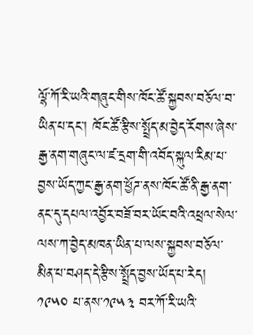ལྷོ་ཀོ་རི་ཡའི་གཞུང་གིས་ཁོང་ཚོ་སྐྱབས་བཅོལ་བ་ཡིན་པ་དང་། ཁོང་ཚོ་རྩིས་སྤྲོད་མ་བྱེད་རོགས་ཞེས་རྒྱ་ནག་གཞུང་ལ་ཛ་དྲག་གི་འབོད་སྐུལ་རིམ་པ་བྱས་ཡོད་ཀྱང་རྒྱ་ནག་ཕྱོཌ་ནས་ཁོང་ཚོ་ནི་རྒྱ་ནག་ནང་དུ་དཔལ་འབྱོར་བཟོ་བར་ཡོང་བའི་འཕྲལ་སེལ་ལས་ཀ་བྱེད་མཁན་ཡིན་པ་ལས་སྐྱབས་བཅོལ་མིན་པ་བཤད་དེ་རྩིས་སྤྲོད་བྱས་ཡོད་པ་རེད། ༡༩༥༠ པ་ནས་༡༩༥༣ བར་ཀོ་རི་ཡའི་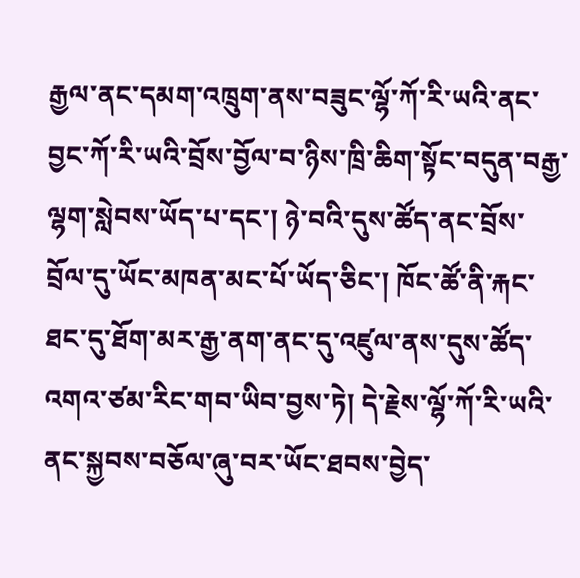རྒྱལ་ནང་དམག་འཁྲུག་ནས་བཟུང་ལྷོ་ཀོ་རི་ཡའི་ནང་བྱང་ཀོ་རི་ཡའི་བྲོས་བྱོལ་བ་ཉིས་ཁྲི་ཆིག་སྟོང་བདུན་བརྒྱ་ལྷག་སླེབས་ཡོད་པ་དང་། ཉེ་བའི་དུས་ཚོད་ནང་བྲོས་བྲོལ་དུ་ཡོང་མཁན་མང་པོ་ཡོད་ཅིང་། ཁོང་ཚོ་ནི་རྐང་ཐང་དུ་ཐོག་མར་རྒྱ་ནག་ནང་དུ་འཛུལ་ནས་དུས་ཚོད་འགའ་ཙམ་རིང་གབ་ཡིབ་བྱས་ཏེ། དེ་རྗེས་ལྷོ་ཀོ་རི་ཡའི་ནང་སྐྱབས་བཅོལ་ཞུ་བར་ཡོང་ཐབས་བྱེད་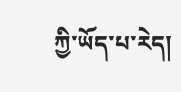ཀྱི་ཡོད་པ་རེད།